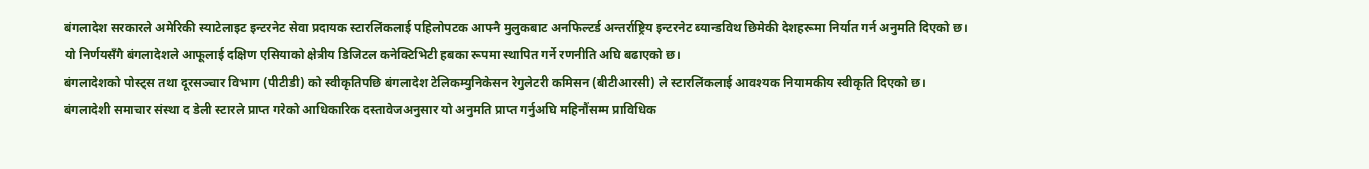बंगलादेश सरकारले अमेरिकी स्याटेलाइट इन्टरनेट सेवा प्रदायक स्टारलिंकलाई पहिलोपटक आफ्नै मुलुकबाट अनफिल्टर्ड अन्तर्राष्ट्रिय इन्टरनेट ब्यान्डविथ छिमेकी देशहरूमा निर्यात गर्न अनुमति दिएको छ।
यो निर्णयसँगै बंगलादेशले आफूलाई दक्षिण एसियाको क्षेत्रीय डिजिटल कनेक्टिभिटी हबका रूपमा स्थापित गर्ने रणनीति अघि बढाएको छ।
बंगलादेशको पोस्ट्स तथा दूरसञ्चार विभाग (पीटीडी) को स्वीकृतिपछि बंगलादेश टेलिकम्युनिकेसन रेगुलेटरी कमिसन (बीटीआरसी) ले स्टारलिंकलाई आवश्यक नियामकीय स्वीकृति दिएको छ।
बंगलादेशी समाचार संस्था द डेली स्टारले प्राप्त गरेको आधिकारिक दस्तावेजअनुसार यो अनुमति प्राप्त गर्नुअघि महिनौंसम्म प्राविधिक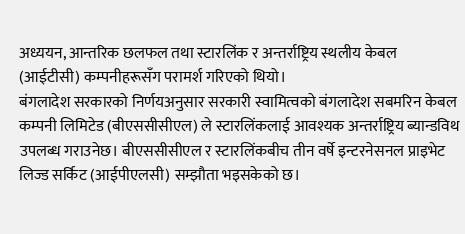अध्ययन, आन्तरिक छलफल तथा स्टारलिंक र अन्तर्राष्ट्रिय स्थलीय केबल (आईटीसी) कम्पनीहरूसँग परामर्श गरिएको थियो।
बंगलादेश सरकारको निर्णयअनुसार सरकारी स्वामित्वको बंगलादेश सबमरिन केबल कम्पनी लिमिटेड (बीएससीसीएल) ले स्टारलिंकलाई आवश्यक अन्तर्राष्ट्रिय ब्यान्डविथ उपलब्ध गराउनेछ। बीएससीसीएल र स्टारलिंकबीच तीन वर्षे इन्टरनेसनल प्राइभेट लिज्ड सर्किट (आईपीएलसी) सम्झौता भइसकेको छ।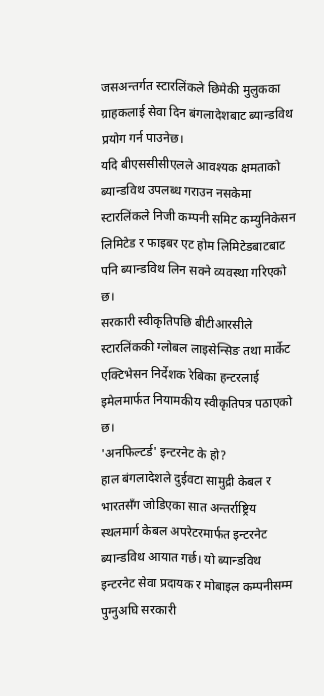जसअन्तर्गत स्टारलिंकले छिमेकी मुलुकका ग्राहकलाई सेवा दिन बंगलादेशबाट ब्यान्डविथ प्रयोग गर्न पाउनेछ।
यदि बीएससीसीएलले आवश्यक क्षमताको ब्यान्डविथ उपलब्ध गराउन नसकेमा स्टारलिंकले निजी कम्पनी समिट कम्युनिकेसन लिमिटेड र फाइबर एट होम लिमिटेडबाटबाट पनि ब्यान्डविथ लिन सक्ने व्यवस्था गरिएको छ।
सरकारी स्वीकृतिपछि बीटीआरसीले स्टारलिंककी ग्लोबल लाइसेन्सिङ तथा मार्केट एक्टिभेसन निर्देशक रेबिका हन्टरलाई इमेलमार्फत नियामकीय स्वीकृतिपत्र पठाएको छ।
'अनफिल्टर्ड' इन्टरनेट के हो?
हाल बंगलादेशले दुईवटा सामुद्री केबल र भारतसँग जोडिएका सात अन्तर्राष्ट्रिय स्थलमार्ग केबल अपरेटरमार्फत इन्टरनेट ब्यान्डविथ आयात गर्छ। यो ब्यान्डविथ इन्टरनेट सेवा प्रदायक र मोबाइल कम्पनीसम्म पुग्नुअघि सरकारी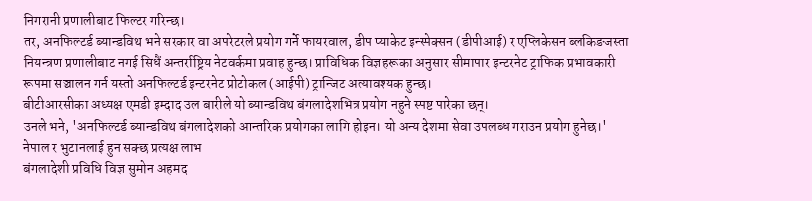निगरानी प्रणालीबाट फिल्टर गरिन्छ।
तर, अनफिल्टर्ड ब्यान्डविथ भने सरकार वा अपरेटरले प्रयोग गर्ने फायरवाल, डीप प्याकेट इन्स्पेक्सन (डीपीआई) र एप्लिकेसन ब्लकिङजस्ता नियन्त्रण प्रणालीबाट नगई सिधैं अन्तर्राष्ट्रिय नेटवर्कमा प्रवाह हुन्छ। प्राविधिक विज्ञहरूका अनुसार सीमापार इन्टरनेट ट्राफिक प्रभावकारी रूपमा सञ्चालन गर्न यस्तो अनफिल्टर्ड इन्टरनेट प्रोटोकल (आईपी) ट्रान्जिट अत्यावश्यक हुन्छ।
बीटीआरसीका अध्यक्ष एमडी इम्दाद उल बारीले यो ब्यान्डविथ बंगलादेशभित्र प्रयोग नहुने स्पष्ट पारेका छन्।
उनले भने, 'अनफिल्टर्ड ब्यान्डविथ बंगलादेशको आन्तरिक प्रयोगका लागि होइन। यो अन्य देशमा सेवा उपलब्ध गराउन प्रयोग हुनेछ।'
नेपाल र भुटानलाई हुन सक्छ प्रत्यक्ष लाभ
बंगलादेशी प्रविधि विज्ञ सुमोन अहमद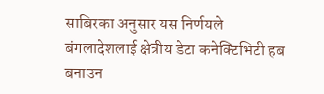साबिरका अनुसार यस निर्णयले बंगलादेशलाई क्षेत्रीय डेटा कनेक्टिभिटी हब बनाउन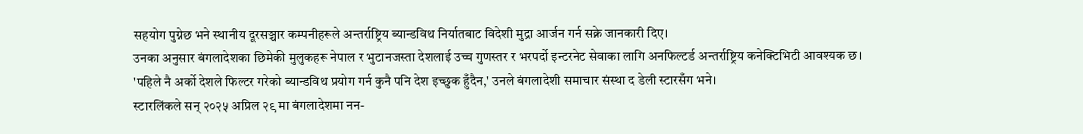सहयोग पुग्नेछ भने स्थानीय दूरसञ्चार कम्पनीहरूले अन्तर्राष्ट्रिय ब्यान्डविथ निर्यातबाट विदेशी मुद्रा आर्जन गर्न सक्ने जानकारी दिए।
उनका अनुसार बंगलादेशका छिमेकी मुलुकहरू नेपाल र भुटानजस्ता देशलाई उच्च गुणस्तर र भरपर्दो इन्टरनेट सेवाका लागि अनफिल्टर्ड अन्तर्राष्ट्रिय कनेक्टिभिटी आवश्यक छ।
'पहिले नै अर्को देशले फिल्टर गरेको ब्यान्डविथ प्रयोग गर्न कुनै पनि देश इच्छुक हुँदैन,' उनले बंगलादेशी समाचार संस्था द डेली स्टारसँग भने।
स्टारलिंकले सन् २०२५ अप्रिल २९ मा बंगलादेशमा नन-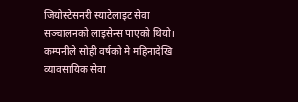जियोस्टेसनरी स्याटेलाइट सेवा सञ्चालनको लाइसेन्स पाएको थियो।
कम्पनीले सोही वर्षको मे महिनादेखि व्यावसायिक सेवा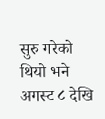सुरु गरेको थियो भने अगस्ट ८ देखि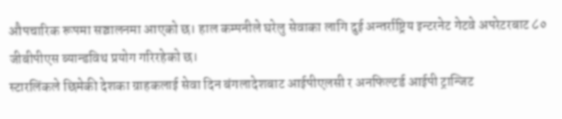औपचारिक रूपमा सञ्चालनमा आएको छ। हाल कम्पनीले घरेलु सेवाका लागि दुई अन्तर्राष्ट्रिय इन्टरनेट गेटवे अपरेटरबाट ८० जीबीपीएस ब्यान्डविथ प्रयोग गरिरहेको छ।
स्टारलिंकले छिमेकी देशका ग्राहकलाई सेवा दिन बंगलादेशबाट आईपीएलसी र अनफिल्टर्ड आईपी ट्रान्जिट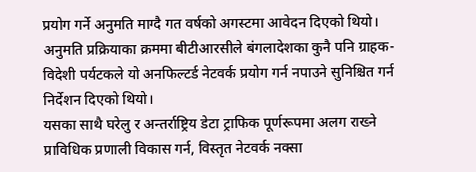प्रयोग गर्ने अनुमति माग्दै गत वर्षको अगस्टमा आवेदन दिएको थियो।
अनुमति प्रक्रियाका क्रममा बीटीआरसीले बंगलादेशका कुनै पनि ग्राहक-विदेशी पर्यटकले यो अनफिल्टर्ड नेटवर्क प्रयोग गर्न नपाउने सुनिश्चित गर्न निर्देशन दिएको थियो।
यसका साथै घरेलु र अन्तर्राष्ट्रिय डेटा ट्राफिक पूर्णरूपमा अलग राख्ने प्राविधिक प्रणाली विकास गर्न, विस्तृत नेटवर्क नक्सा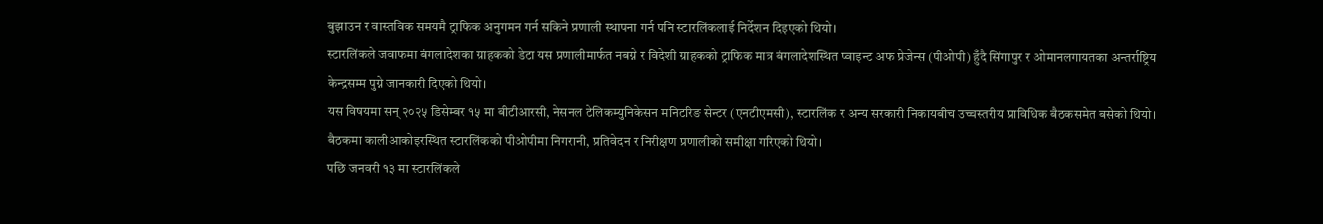बुझाउन र वास्तविक समयमै ट्राफिक अनुगमन गर्न सकिने प्रणाली स्थापना गर्न पनि स्टारलिंकलाई निर्देशन दिइएको थियो।
स्टारलिंकले जवाफमा बंगलादेशका ग्राहकको डेटा यस प्रणालीमार्फत नबग्ने र विदेशी ग्राहकको ट्राफिक मात्र बंगलादेशस्थित प्वाइन्ट अफ प्रेजेन्स (पीओपी) हुँदै सिंगापुर र ओमानलगायतका अन्तर्राष्ट्रिय केन्द्रसम्म पुग्ने जानकारी दिएको थियो।
यस विषयमा सन् २०२५ डिसेम्बर १५ मा बीटीआरसी, नेसनल टेलिकम्युनिकेसन मनिटरिङ सेन्टर (एनटीएमसी), स्टारलिंक र अन्य सरकारी निकायबीच उच्चस्तरीय प्राविधिक बैठकसमेत बसेको थियो। बैठकमा कालीआकोइरस्थित स्टारलिंकको पीओपीमा निगरानी, प्रतिवेदन र निरीक्षण प्रणालीको समीक्षा गरिएको थियो।
पछि जनवरी १३ मा स्टारलिंकले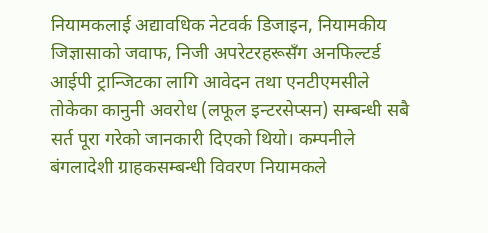नियामकलाई अद्यावधिक नेटवर्क डिजाइन, नियामकीय जिज्ञासाको जवाफ, निजी अपरेटरहरूसँग अनफिल्टर्ड आईपी ट्रान्जिटका लागि आवेदन तथा एनटीएमसीले तोकेका कानुनी अवरोध (लफूल इन्टरसेप्सन) सम्बन्धी सबै सर्त पूरा गरेको जानकारी दिएको थियो। कम्पनीले बंगलादेशी ग्राहकसम्बन्धी विवरण नियामकले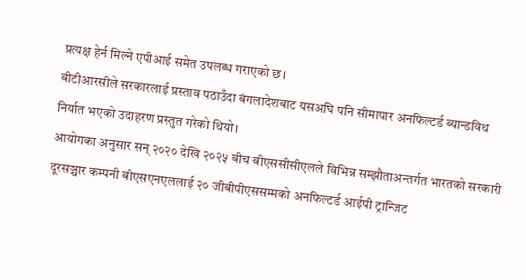प्रत्यक्ष हेर्न मिल्ने एपीआई समेत उपलब्ध गराएको छ।
बीटीआरसीले सरकारलाई प्रस्ताव पठाउँदा बंगलादेशबाट यसअघि पनि सीमापार अनफिल्टर्ड ब्यान्डविथ निर्यात भएको उदाहरण प्रस्तुत गरेको थियो।
आयोगका अनुसार सन् २०२० देखि २०२५ बीच बीएससीसीएलले विभिन्न सम्झौताअन्तर्गत भारतको सरकारी दूरसञ्चार कम्पनी बीएसएनएललाई २० जीबीपीएससम्मको अनफिल्टर्ड आईपी ट्रान्जिट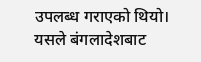उपलब्ध गराएको थियो। यसले बंगलादेशबाट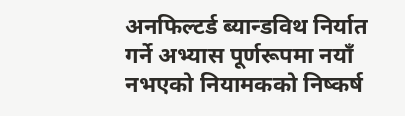अनफिल्टर्ड ब्यान्डविथ निर्यात गर्ने अभ्यास पूर्णरूपमा नयाँ नभएको नियामकको निष्कर्ष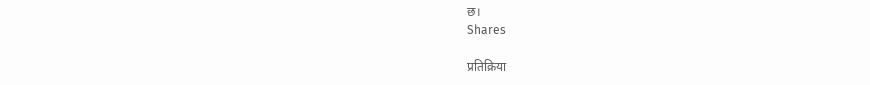छ।
Shares

प्रतिक्रिया